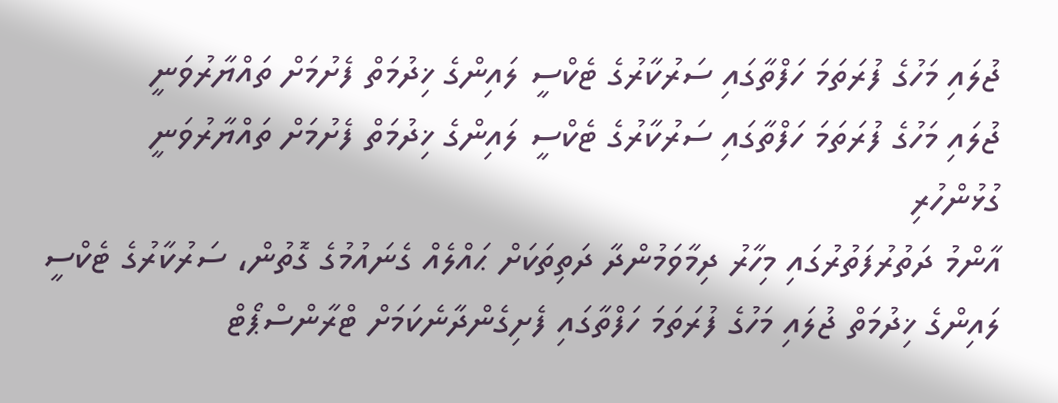ޖުލައި މަހުގެ ފުރަތަމަ ހަފްތާގައި ސަރުކާރުގެ ޓެކްސީ ލައިންގެ ޚިދުމަތް ފެށުމަށް ތައްޔާރުވަނީ
ޖުލައި މަހުގެ ފުރަތަމަ ހަފްތާގައި ސަރުކާރުގެ ޓެކްސީ ލައިންގެ ޚިދުމަތް ފެށުމަށް ތައްޔާރުވަނީ
ގުޅުންހުރި
އާންމު ދަތުރުފަތުރުގައި މިހާރު ދިމާވަމުންދާ ދަތިތަކަށް ޙައްލެއް ގެނައުމުގެ ގޮތުން، ސަރުކާރުގެ ޓެކްސީ ލައިންގެ ޚިދުމަތް ޖުލައި މަހުގެ ފުރަތަމަ ހަފްތާގައި ފެށިގެންދާނެކަމަށް ޓްރާންސްޕޯޓް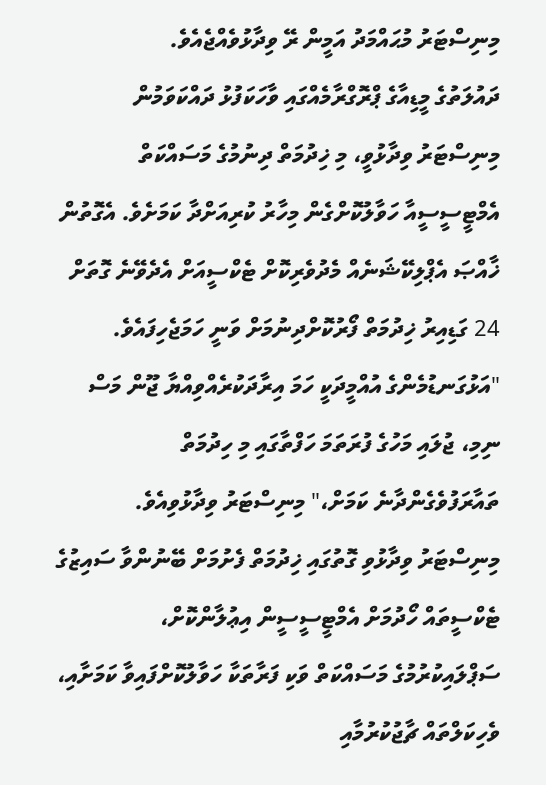މިނިސްޓަރު މުޙައްމަދު އަމީން ރޭ ވިދާޅުވެއްޖެއެވެ.
ދައުލަތުގެ މީޑިއާގެ ޕްރޮގްރާމެއްގައި ވާހަކަފުޅު ދައްކަވަމުން މިނިސްޓަރު ވިދާޅުވީ، މި ޚިދުމަތް ދިނުމުގެ މަސައްކަތް އެމްޓީސީސީއާ ހަވާލުކޮށްގެން މިހާރު ކުރިއަށްދާ ކަމަށެވެ. އެގޮތުން ޚާއްޞަ އެޕްލިކޭޝަނެއް މެދުވެރިކޮށް ޓެކްސީއަށް އެދެވޭނެ ގޮތަށް 24 ގަޑިއިރު ޚިދުމަތް ފޯރުކޮށްދިނުމަށް ވަނީ ހަމަޖެހިފައެވެ.
"އަޅުގަނޑުމެންގެ އުއްމީދަކީ ހަމަ އިރާދަކުރެއްވިއްޔާ ޖޫން މަސް ނިމި، ޖުލައި މަހުގެ ފުރަތަމަ ހަފްތާގައި މި ހިދުމަތް ތައާރަފުވެގެންދާނެ ކަމަށް،" މިނިސްޓަރު ވިދާޅުވިއެވެ.
މިނިސްޓަރު ވިދާޅުވި ގޮތުގައި ޚިދުމަތް ފެށުމަށް ބޭނުންވާ ސައިޒުގެ ޓެކްސީތައް ހޯދުމަށް އެމްޓީސީސީން އިޢުލާންކޮށް، ސަޕްލައިކުރުމުގެ މަސައްކަތް ވަކި ފަރާތަކާ ހަވާލުކޮށްފައިވާ ކަމަށާއި، ވެހިކަލްތައް ޗާޖުކުރުމާއި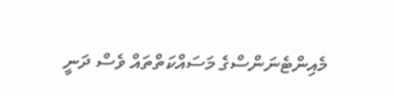މެއިންޓެނަންސްގެ މަސައްކަތްތައް ވެސް ދަނީ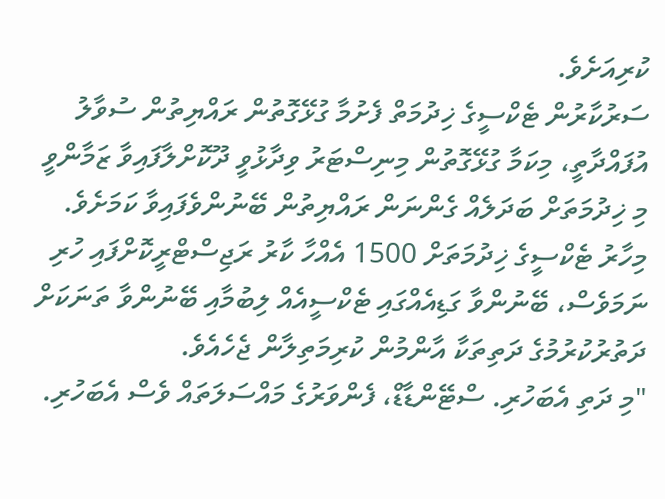ކުރިއަށެވެ.
ސަރުކާރުން ޓެކްސީގެ ޚިދުމަތް ފެށުމާ ގުޅޭގޮތުން ރައްޔިތުން ސުވާލު އުފައްދާތީ، މިކަމާ ގުޅޭގޮތުން މިނިސްޓަރު ވިދާޅުވީ ދޫކޮށްލާފައިވާ ޒަމާންވީ މި ޚިދުމަތަށް ބަދަލެއް ގެންނަން ރައްޔިތުން ބޭނުންވެފައިވާ ކަމަށެވެ. މިހާރު ޓެކްސީގެ ޚިދުމަތަށް 1500 އެއްހާ ކާރު ރަޖިސްޓްރީކޮށްފައި ހުރި ނަމަވެސް، ބޭނުންވާ ގަޑިއެއްގައި ޓެކްސީއެއް ލިބުމާއި ބޭނުންވާ ތަނަކަށް ދަތުރުކުރުމުގެ ދަތިތަކާ އާންމުން ކުރިމަތިލާން ޖެހެއެވެ.
"މި ދަތި އެބަހުރި. ސްޓޭންޑާޑް، ފެންވަރުގެ މައްސަލަތައް ވެސް އެބަހުރި.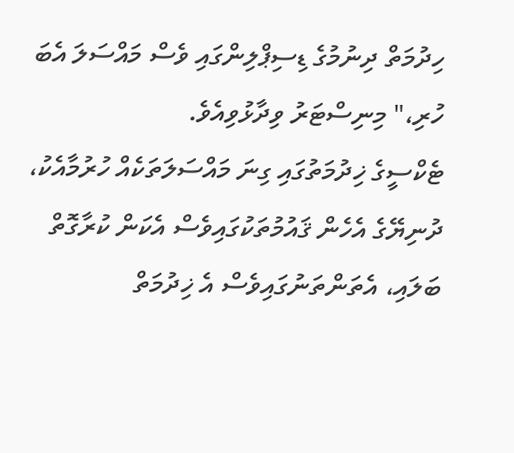ހިދުމަތް ދިނުމުގެ ޑިސިޕްލިންގައި ވެސް މައްސަލަ އެބަ ހުރި،" މިނިސްޓަރު ވިދާޅުވިއެވެ.
ޓެކްސީގެ ޚިދުމަތުގައި ގިނަ މައްސަލަތަކެއް ހުރުމާއެކު، ދުނިޔޭގެ އެހެން ޤައުމުތަކުގައިވެސް އެކަން ކުރާގޮތް ބަލައި، އެތަންތަނުގައިވެސް އެ ޚިދުމަތް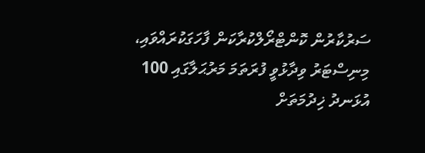ސަރުކާރުން ކޮންޓްރޯލްކުރާކަން ފާހަގަކުރައްވައި، މިނިސްޓަރު ވިދާޅުވީ ފުރަތަމަ މަރުޙަލާގައި 100 އުޅަނދު ޚިދުމަތަށް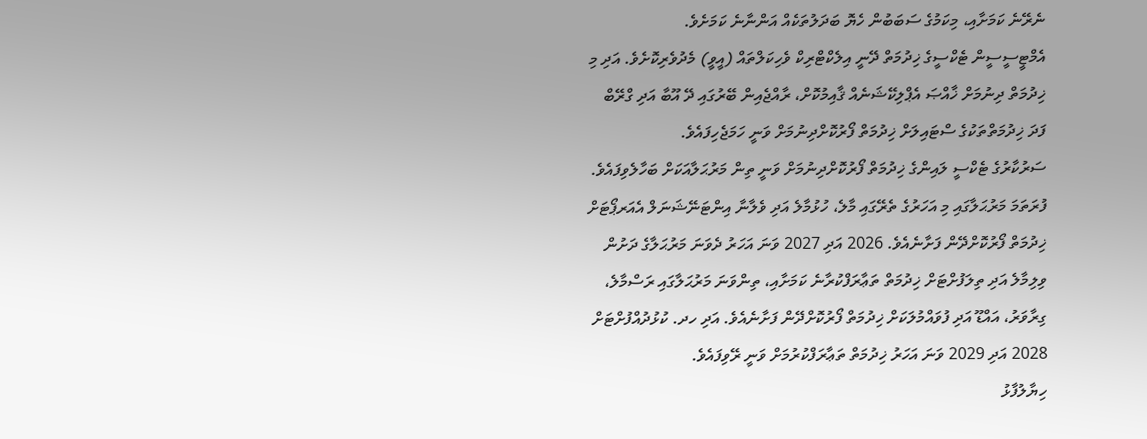ނެރޭނެ ކަމަށާއި، މިކަމުގެ ސަބަބުން ހެޔޮ ބަދަލުތަކެއް އަންނާނެ ކަމަށެވެ.
އެމްޓީސީސީން ޓެކްސީގެ ޚިދުމަތް ދޭނީ އިލެކްޓްރިކް ވެހިކަލްތައް (އީވީ) މެދުވެރިކޮށެވެ. އަދި މި ޚިދުމަތް ދިނުމަށް ޚާއްޞަ އެޕްލިކޭޝަނެއް ޤާއިމުކޮށް، ރާއްޖެއިން ބޭރުގައި ދޭ އޫބާ އަދި ގްރޭބް ފަދަ ޚިދުމަތްތަކުގެ ސްޓައިލަށް ޚިދުމަތް ފޯރުކޮށްދިނުމަށް ވަނީ ހަމަޖެހިފައެވެ.
ސަރުކާރުގެ ޓެކްސީ ލައިންގެ ޚިދުމަތް ފޯރުކޮށްދިނުމަށް ވަނީ ތިން މަރުޙަލާއަކަށް ބަހާލެވިފައެވެ. ފުރަތަމަ މަރުޙަލާގައި މި އަހަރުގެ ތެރޭގައި މާލެ، ހުޅުމާލެ އަދި ވެލާނާ އިންޓަނޭޝަނަލް އެއަރޕޯޓަށް ޚިދުމަތް ފޯރުކޮށްދޭން ފަށާނެއެވެ. 2026 އަދި 2027 ވަނަ އަހަރު ދެވަނަ މަރުޙަލާގެ ދަށުން ވިލިމާލެ އަދި ތިލަފުށްޓަށް ޚިދުމަތް ތަޢާރަފްކުރާނެ ކަމަށާއި، ތިންވަނަ މަރުޙަލާގައި ރަސްމާލެ، ގިރާވަރު، އައްޑޫ އަދި ފުވައްމުލަކަށް ޚިދުމަތް ފޯރުކޮށްދޭން ފަށާނެއެވެ. އަދި ހދ. ކުޅުދުއްފުށްޓަށް 2028 އަދި 2029 ވަނަ އަހަރު ޚިދުމަތް ތަޢާރަފްކުރުމަށް ވަނީ ރޭވިފައެވެ.
ހިޔާލުފާޅު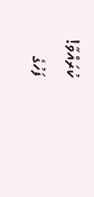ކުރައްވާ!
ފަހުގެ